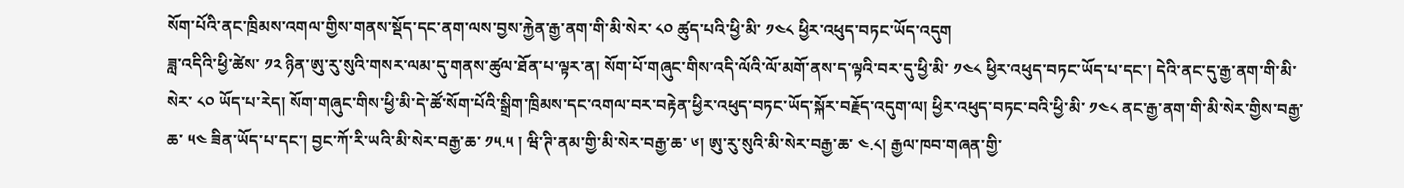སོག་པོའི་ནང་ཁྲིམས་འགལ་གྱིས་གནས་སྡོད་དང་ནག་ལས་བྱས་རྐྱེན་རྒྱ་ནག་གི་མི་སེར་ ༨༠ ཚུད་པའི་ཕྱི་མི་ ༡༤༨ ཕྱིར་འཕུད་བཏང་ཡོད་འདུག
ཟླ་འདིའི་ཕྱི་ཚེས་ ༡༢ ཉིན་ཨུ་རུ་སུའི་གསར་ལམ་དུ་གནས་ཚུལ་ཐོན་པ་ལྟར་ན། སོག་པོ་གཞུང་གིས་འདི་ལོའི་ལོ་མགོ་ནས་ད་ལྟའི་བར་དུ་ཕྱི་མི་ ༡༤༨ ཕྱིར་འཕུད་བཏང་ཡོད་པ་དང་། དེའི་ནང་དུ་རྒྱ་ནག་གི་མི་སེར་ ༨༠ ཡོད་པ་རེད། སོག་གཞུང་གིས་ཕྱི་མི་དེ་ཚོ་སོག་པོའི་སྒྲིག་ཁྲིམས་དང་འགལ་བར་བརྟེན་ཕྱིར་འཕུད་བཏང་ཡོད་སྐོར་བརྗོད་འདུག་ལ། ཕྱིར་འཕུད་བཏང་བའི་ཕྱི་མི་ ༡༤༨ ནང་རྒྱ་ནག་གི་མི་སེར་གྱིས་བརྒྱ་ཆ་ ༥༤ ཟིན་ཡོད་པ་དང་། བྱང་ཀོ་རི་ཡའི་མི་སེར་བརྒྱ་ཆ་ ༡༥.༥ ། ཝི་ཊི་ནམ་གྱི་མི་སེར་བརྒྱ་ཆ་ ༦། ཨུ་རུ་སུའི་མི་སེར་བརྒྱ་ཆ་ ༤.༨། རྒྱལ་ཁབ་གཞན་གྱི་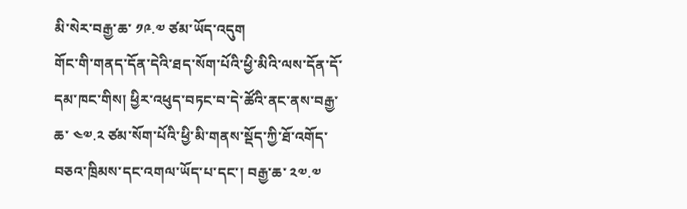མི་སེར་བརྒྱ་ཆ་ ༡༩.༧ ཙམ་ཡོད་འདུག
གོང་གི་གནད་དོན་དེའི་ཐད་སོག་པོའི་ཕྱི་མིའི་ལས་དོན་དོ་དམ་ཁང་གིས། ཕྱིར་འཕུད་བཏང་བ་དེ་ཚོའི་ནང་ནས་བརྒྱ་ཆ་ ༤༧.༢ ཙམ་སོག་པོའི་ཕྱི་མི་གནས་སྡོད་ཀྱི་ཐོ་འགོད་བཅའ་ཁྲིམས་དང་འགལ་ཡོད་པ་དང་། བརྒྱ་ཆ་ ༢༧.༧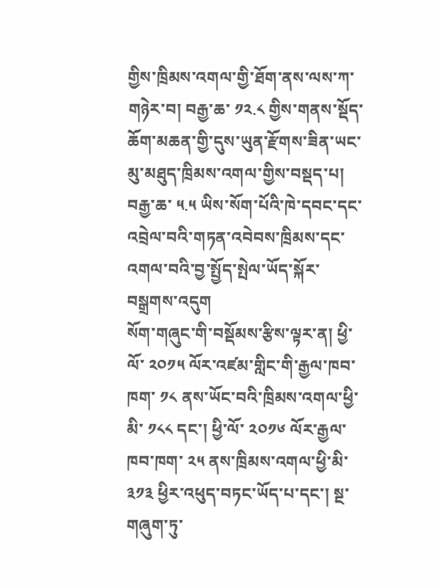གྱིས་ཁྲིམས་འགལ་གྱི་ཐོག་ནས་ལས་ཀ་གཉེར་བ། བརྒྱ་ཆ་ ༡༢.༨ གྱིས་གནས་སྡོད་ཆོག་མཆན་གྱི་དུས་ཡུན་རྫོགས་ཟིན་ཡང་མུ་མཐུད་ཁྲིམས་འགལ་གྱིས་བསྡད་པ། བརྒྱ་ཆ་ ༥.༥ ཡིས་སོག་པོའི་ཁེ་དབང་དང་འབྲེལ་བའི་གཏན་འབེབས་ཁྲིམས་དང་འགལ་བའི་བྱ་སྤྱོད་སྤེལ་ཡོད་སྐོར་བསྒྲགས་འདུག
སོག་གཞུང་གི་བསྡོམས་རྩིས་ལྟར་ན། ཕྱི་ལོ་ ༢༠༡༥ ལོར་འཛམ་གླིང་གི་རྒྱལ་ཁབ་ཁག་ ༡༨ ནས་ཡོང་བའི་ཁྲིམས་འགལ་ཕྱི་མི་ ༡༨༨ དང་། ཕྱི་ལོ་ ༢༠༡༦ ལོར་རྒྱལ་ཁབ་ཁག་ ༢༥ ནས་ཁྲིམས་འགལ་ཕྱི་མི་ ༣༡༣ ཕྱིར་འཕུད་བཏང་ཡོད་པ་དང་། སྔ་གཞུག་ཏུ་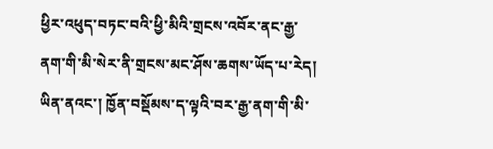ཕྱིར་འཕུད་བཏང་བའི་ཕྱི་མིའི་གྲངས་འབོར་ནང་རྒྱ་ནག་གི་མི་སེར་ནི་གྲངས་མང་ཤོས་ཆགས་ཡོད་པ་རེད། ཡིན་ནའང་། ཁྱོན་བསྡོམས་ད་ལྟའི་བར་རྒྱ་ནག་གི་མི་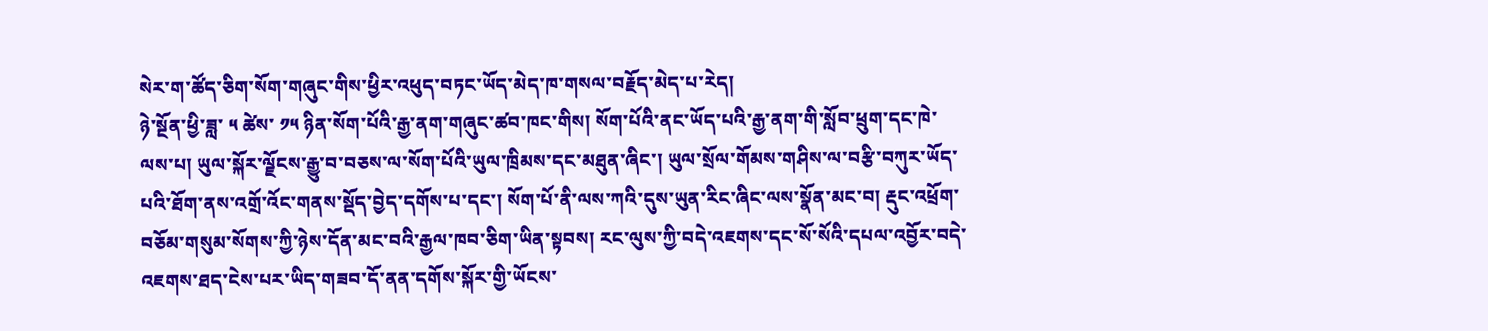སེར་ག་ཚོད་ཅིག་སོག་གཞུང་གིས་ཕྱིར་འཕུད་བཏང་ཡོད་མེད་ཁ་གསལ་བརྗོད་མེད་པ་རེད།
ཉེ་སྔོན་ཕྱི་ཟླ་ ༥ ཚེས་ ༡༥ ཉིན་སོག་པོའི་རྒྱ་ནག་གཞུང་ཚབ་ཁང་གིས། སོག་པོའི་ནང་ཡོད་པའི་རྒྱ་ནག་གི་སློབ་ཕྲུག་དང་ཁེ་ལས་པ། ཡུལ་སྐོར་ལྗོངས་རྒྱུ་བ་བཅས་ལ་སོག་པོའི་ཡུལ་ཁྲིམས་དང་མཐུན་ཞིང་། ཡུལ་སྲོལ་གོམས་གཤིས་ལ་བརྩི་བཀུར་ཡོད་པའི་ཐོག་ནས་འགྲོ་འོང་གནས་སྡོད་བྱེད་དགོས་པ་དང་། སོག་པོ་ནི་ལས་ཀའི་དུས་ཡུན་རིང་ཞིང་ལས་སྣོན་མང་བ། རྡུང་འཕྲོག་བཅོམ་གསུམ་སོགས་ཀྱི་ཉེས་དོན་མང་བའི་རྒྱལ་ཁབ་ཅིག་ཡིན་སྟབས། རང་ལུས་ཀྱི་བདེ་འཇགས་དང་སོ་སོའི་དཔལ་འབྱོར་བདེ་འཇགས་ཐད་ངེས་པར་ཡིད་གཟབ་དོ་ནན་དགོས་སྐོར་གྱི་ཡོངས་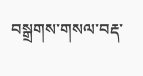བསྒྲགས་གསལ་བརྡ་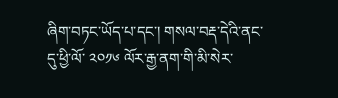ཞིག་བཏང་ཡོད་པ་དང་། གསལ་བརྡ་དེའི་ནང་དུ་ཕྱི་ལོ་ ༢༠༡༦ ལོར་རྒྱ་ནག་གི་མི་སེར་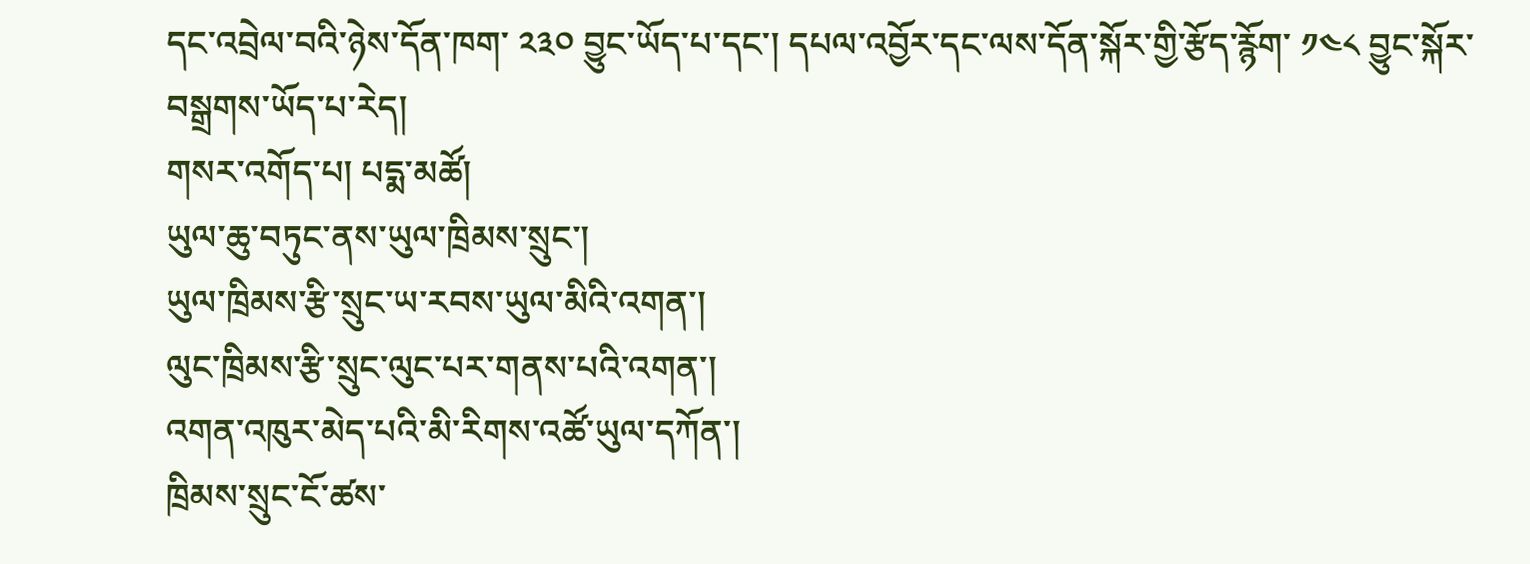དང་འབྲེལ་བའི་ཉེས་དོན་ཁག་ ༢༣༠ བྱུང་ཡོད་པ་དང་། དཔལ་འབྱོར་དང་ལས་དོན་སྐོར་གྱི་རྩོད་རྙོག་ ༡༤༨ བྱུང་སྐོར་བསྒྲགས་ཡོད་པ་རེད།
གསར་འགོད་པ། པདྨ་མཚོ།
ཡུལ་ཆུ་བཏུང་ནས་ཡུལ་ཁྲིམས་སྲུང་།
ཡུལ་ཁྲིམས་རྩི་སྲུང་ཡ་རབས་ཡུལ་མིའི་འགན་།
ལུང་ཁྲིམས་རྩི་སྲུང་ལུང་པར་གནས་པའི་འགན་།
འགན་འཁུར་མེད་པའི་མི་རིགས་འཚོ་ཡུལ་དཀོན་།
ཁྲིམས་སྲུང་ངོ་ཚས་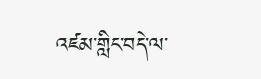འཛམ་གླིང་བདེ་ལ་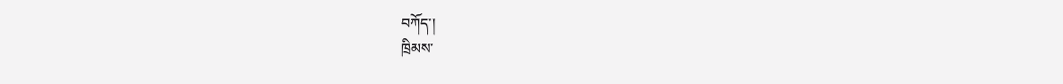བཀོད་།
ཁྲིམས་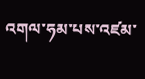འགལ་ཧམ་པས་འཛམ་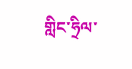གླིང་ཧྲིལ་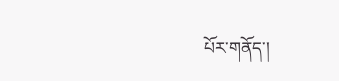པོར་གནོད་།